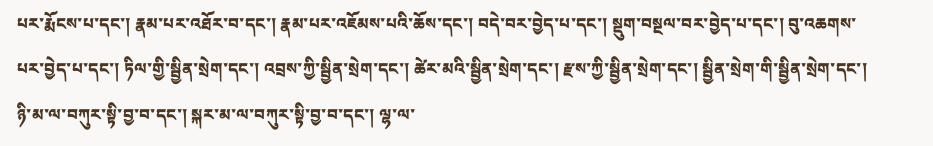པར་རྨོངས་པ་དང་། རྣམ་པར་འཐོར་བ་དང་། རྣམ་པར་འཇོམས་པའི་ཆོས་དང་། བདེ་བར་བྱེད་པ་དང་། སྡུག་བསྔལ་བར་བྱེད་པ་དང་། བུ་འཆགས་པར་བྱེད་པ་དང་། ཏིལ་གྱི་སྦྱིན་སྲེག་དང་། འབྲས་ཀྱི་སྦྱིན་སྲེག་དང་། ཚེར་མའི་སྦྱིན་སྲེག་དང་། རྫས་ཀྱི་སྦྱིན་སྲེག་དང་། སྦྱིན་སྲེག་གི་སྦྱིན་སྲེག་དང་། ཉི་མ་ལ་བཀུར་སྟི་བྱ་བ་དང་། སྐར་མ་ལ་བཀུར་སྟི་བྱ་བ་དང་། ལྷ་ལ་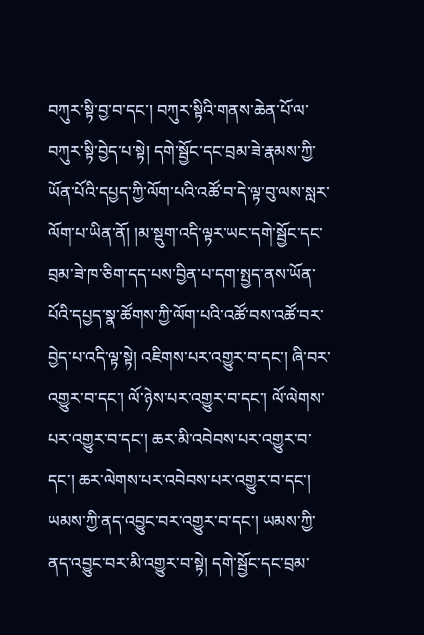བཀུར་སྟི་བྱ་བ་དང་། བཀུར་སྟིའི་གནས་ཆེན་པོ་ལ་བཀུར་སྟི་བྱེད་པ་སྟེ། དགེ་སྦྱོང་དང་བྲམ་ཟེ་རྣམས་ཀྱི་ཡོན་པོའི་དཔྱད་ཀྱི་ལོག་པའི་འཚོ་བ་དེ་ལྟ་བུ་ལས་སླར་ལོག་པ་ཡིན་ནོ། །མ་སྡུག་འདི་ལྟར་ཡང་དགེ་སྦྱོང་དང་བྲམ་ཟེ་ཁ་ཅིག་དད་པས་བྱིན་པ་དག་སྤྱད་ནས་ཡོན་པོའི་དཔྱད་སྣ་ཚོགས་ཀྱི་ལོག་པའི་འཚོ་བས་འཚོ་བར་བྱེད་པ་འདི་ལྟ་སྟེ། འཇིགས་པར་འགྱུར་བ་དང་། ཞི་བར་འགྱུར་བ་དང་། ལོ་ཉེས་པར་འགྱུར་བ་དང་། ལོ་ལེགས་པར་འགྱུར་བ་དང་། ཆར་མི་འབེབས་པར་འགྱུར་བ་དང་། ཆར་ལེགས་པར་འབེབས་པར་འགྱུར་བ་དང་། ཡམས་ཀྱི་ནད་འབྱུང་བར་འགྱུར་བ་དང་། ཡམས་ཀྱི་ནད་འབྱུང་བར་མི་འགྱུར་བ་སྟེ། དགེ་སྦྱོང་དང་བྲམ་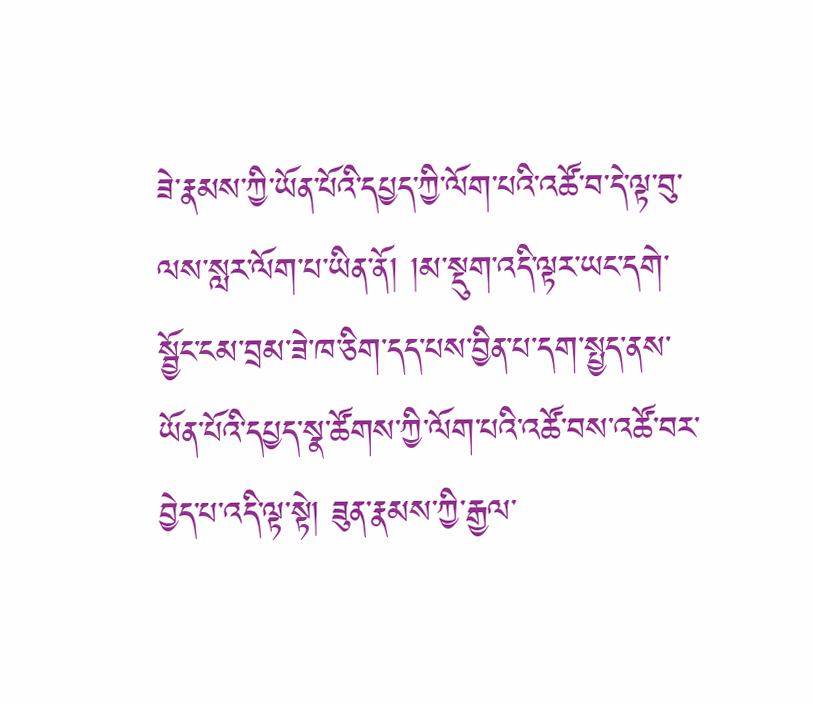ཟེ་རྣམས་ཀྱི་ཡོན་པོའི་དཔྱད་ཀྱི་ལོག་པའི་འཚོ་བ་དེ་ལྟ་བུ་ལས་སླར་ལོག་པ་ཡིན་ནོ། །མ་སྡུག་འདི་ལྟར་ཡང་དགེ་སྦྱོང་ངམ་བྲམ་ཟེ་ཁ་ཅིག་དད་པས་བྱིན་པ་དག་སྤྱད་ནས་ཡོན་པོའི་དཔྱད་སྣ་ཚོགས་ཀྱི་ལོག་པའི་འཚོ་བས་འཚོ་བར་བྱེད་པ་འདི་ལྟ་སྟེ། ཟུན་རྣམས་ཀྱི་རྒྱལ་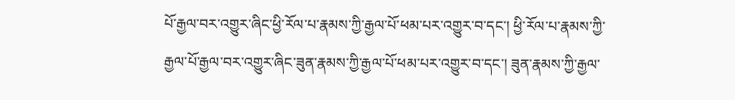པོ་རྒྱལ་བར་འགྱུར་ཞིང་ཕྱི་རོལ་པ་རྣམས་ཀྱི་རྒྱལ་པོ་ཕམ་པར་འགྱུར་བ་དང་། ཕྱི་རོལ་པ་རྣམས་ཀྱི་རྒྱལ་པོ་རྒྱལ་བར་འགྱུར་ཞིང་ཟུན་རྣམས་ཀྱི་རྒྱལ་པོ་ཕམ་པར་འགྱུར་བ་དང་། ཟུན་རྣམས་ཀྱི་རྒྱལ་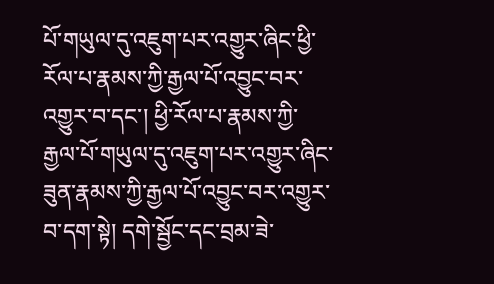པོ་གཡུལ་དུ་འཇུག་པར་འགྱུར་ཞིང་ཕྱི་རོལ་པ་རྣམས་ཀྱི་རྒྱལ་པོ་འབྱུང་བར་འགྱུར་བ་དང་། ཕྱི་རོལ་པ་རྣམས་ཀྱི་རྒྱལ་པོ་གཡུལ་དུ་འཇུག་པར་འགྱུར་ཞིང་ཟུན་རྣམས་ཀྱི་རྒྱལ་པོ་འབྱུང་བར་འགྱུར་བ་དག་སྟེ། དགེ་སྦྱོང་དང་བྲམ་ཟེ་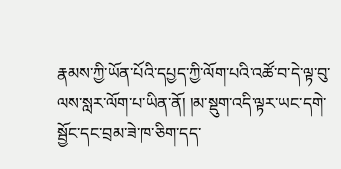རྣམས་ཀྱི་ཡོན་པོའི་དཔྱད་ཀྱི་ལོག་པའི་འཚོ་བ་དེ་ལྟ་བུ་ལས་སླར་ལོག་པ་ཡིན་ནོ། །མ་སྡུག་འདི་ལྟར་ཡང་དགེ་སྦྱོང་དང་བྲམ་ཟེ་ཁ་ཅིག་དད་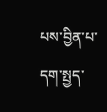པས་བྱིན་པ་དག་སྤྱད་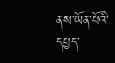ནས་ཡོན་པོའི་དཔྱད་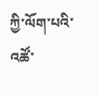ཀྱི་ལོག་པའི་འཚོ་